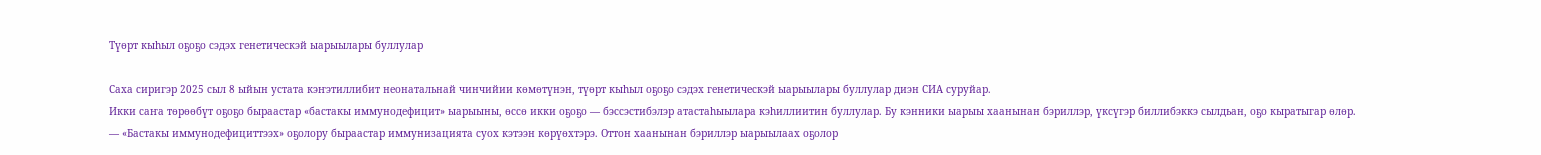Түөрт кыһыл оҕоҕо сэдэх генетическэй ыарыылары буллулар

Саха сиригэр 2025 сыл 8 ыйын устата кэҥэтиллибит неонатальнай чинчийии көмөтүнэн, түөрт кыһыл оҕоҕо сэдэх генетическэй ыарыылары буллулар диэн СИА суруйар.
Икки саҥа төрөөбүт оҕоҕо быраастар «бастакы иммунодефицит» ыарыыны, өссө икки оҕоҕо — бэссэстибэлэр атастаһыылара кэһиллиитин буллулар. Бу кэнники ыарыы хаанынан бэриллэр, үксүгэр биллибэккэ сылдьан, оҕо кыратыгар өлөр.
— «Бастакы иммунодефициттээх» оҕолору быраастар иммунизацията суох кэтээн көрүөхтэрэ. Оттон хаанынан бэриллэр ыарыылаах оҕолор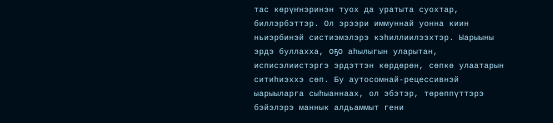тас көрүҥнэринэн туох да уратыта суохтар, биллэрбэттэр. Ол эрээри иммуннай уонна киин ньиэрбинэй систиэмэлэрэ кэһиллиилээхтэр. Ыарыыны эрдэ буллахха, оҕо аһылыгын уларытан, исписэлиистэргэ эрдэттэн көрдөрөн, сөпкө улаатарын ситиһиэххэ сөп. Бу аутосомнай-рецессивнэй ыарыыларга сыһыаннаах, ол эбэтэр, төрөппүттэрэ бэйэлэрэ маннык алдьаммыт гени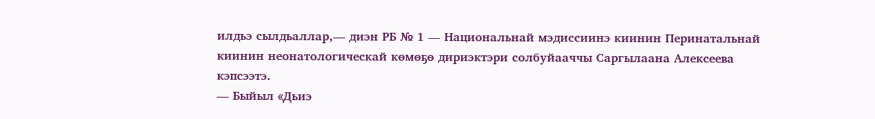илдьэ сылдьаллар,— диэн РБ № 1 — Национальнай мэдиссиинэ киинин Перинатальнай киинин неонатологическай көмөҕө дириэктэри солбуйааччы Саргылаана Алексеева кэпсээтэ.
— Быйыл «Дьиэ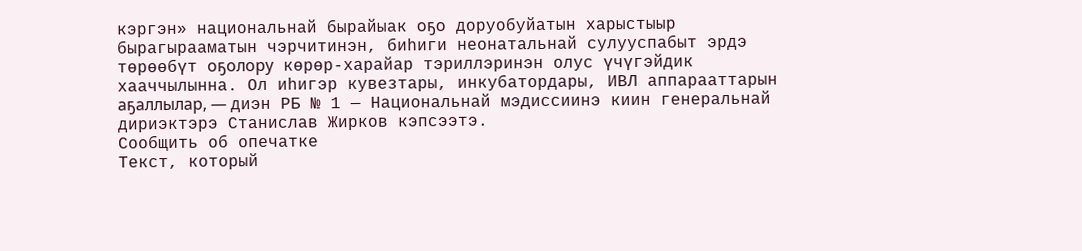кэргэн» национальнай бырайыак оҕо доруобуйатын харыстыыр бырагырааматын чэрчитинэн, биһиги неонатальнай сулууспабыт эрдэ төрөөбүт оҕолору көрөр-харайар тэриллэринэн олус үчүгэйдик хааччылынна. Ол иһигэр кувезтары, инкубатордары, ИВЛ аппарааттарын аҕаллылар, — диэн РБ № 1 — Национальнай мэдиссиинэ киин генеральнай дириэктэрэ Станислав Жирков кэпсээтэ.
Сообщить об опечатке
Текст, который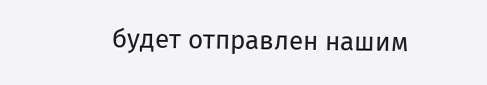будет отправлен нашим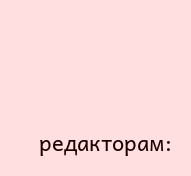редакторам: